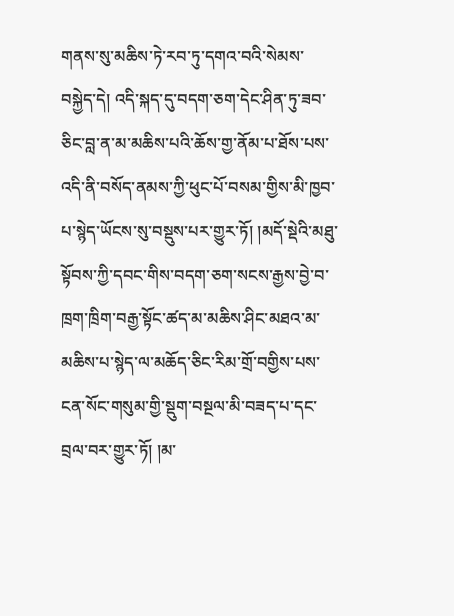གནས་སུ་མཆིས་ཏེ་རབ་ཏུ་དགའ་བའི་སེམས་བསྐྱེད་དེ། འདི་སྐད་དུ་བདག་ཅག་དེང་ཤིན་ཏུ་ཟབ་ཅིང་བླ་ན་མ་མཆིས་པའི་ཆོས་གྱ་ནོམ་པ་ཐོས་པས་འདི་ནི་བསོད་ནམས་ཀྱི་ཕུང་པོ་བསམ་གྱིས་མི་ཁྱབ་པ་སྙེད་ཡོངས་སུ་བསྡུས་པར་གྱུར་ཏོ། །མདོ་སྡེའི་མཐུ་སྟོབས་ཀྱི་དབང་གིས་བདག་ཅག་སངས་རྒྱས་བྱེ་བ་ཁྲག་ཁྲིག་བརྒྱ་སྟོང་ཚད་མ་མཆིས་ཤིང་མཐའ་མ་མཆིས་པ་སྙེད་ལ་མཆོད་ཅིང་རིམ་གྲོ་བགྱིས་པས་ངན་སོང་གསུམ་གྱི་སྡུག་བསྔལ་མི་བཟད་པ་དང་བྲལ་བར་གྱུར་ཏོ། །མ་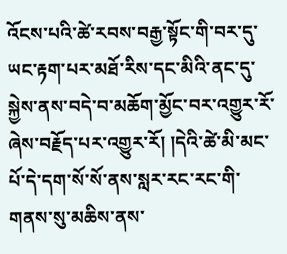འོངས་པའི་ཚེ་རབས་བརྒྱ་སྟོང་གི་བར་དུ་ཡང་རྟག་པར་མཐོ་རིས་དང་མིའི་ནང་དུ་སྐྱེས་ནས་བདེ་བ་མཆོག་མྱོང་བར་འགྱུར་རོ་ཞེས་བརྗོད་པར་འགྱུར་རོ། །དེའི་ཚེ་མི་མང་པོ་དེ་དག་སོ་སོ་ནས་སླར་རང་རང་གི་གནས་སུ་མཆིས་ནས་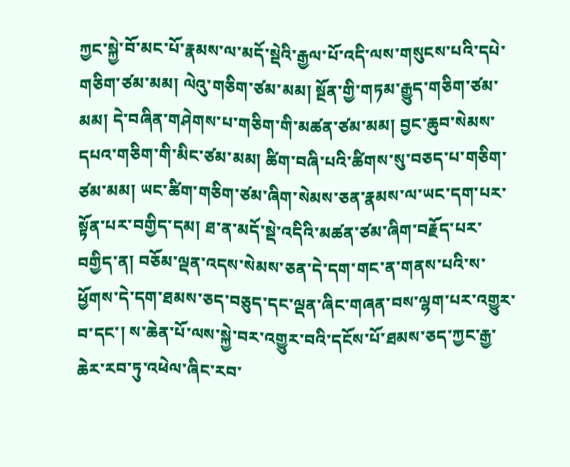ཀྱང་སྐྱེ་བོ་མང་པོ་རྣམས་ལ་མདོ་སྡེའི་རྒྱལ་པོ་འདི་ལས་གསུངས་པའི་དཔེ་གཅིག་ཙམ་མམ། ལེའུ་གཅིག་ཙམ་མམ། སྔོན་གྱི་གཏམ་རྒྱུད་གཅིག་ཙམ་མམ། དེ་བཞིན་གཤེགས་པ་གཅིག་གི་མཚན་ཙམ་མམ། བྱང་ཆུབ་སེམས་དཔའ་གཅིག་གི་མིང་ཙམ་མམ། ཚིག་བཞི་པའི་ཚིགས་སུ་བཅད་པ་གཅིག་ཙམ་མམ། ཡང་ཚིག་གཅིག་ཙམ་ཞིག་སེམས་ཅན་རྣམས་ལ་ཡང་དག་པར་སྟོན་པར་བགྱིད་དམ། ཐ་ན་མདོ་སྡེ་འདིའི་མཚན་ཙམ་ཞིག་བརྗོད་པར་བགྱིད་ན། བཅོམ་ལྡན་འདས་སེམས་ཅན་དེ་དག་གང་ན་གནས་པའི་ས་ཕྱོགས་དེ་དག་ཐམས་ཅད་བཅུད་དང་ལྡན་ཞིང་གཞན་བས་ལྷག་པར་འགྱུར་བ་དང་། ས་ཆེན་པོ་ལས་སྐྱེ་བར་འགྱུར་བའི་དངོས་པོ་ཐམས་ཅད་ཀྱང་རྒྱ་ཆེར་རབ་ཏུ་འཕེལ་ཞིང་རབ་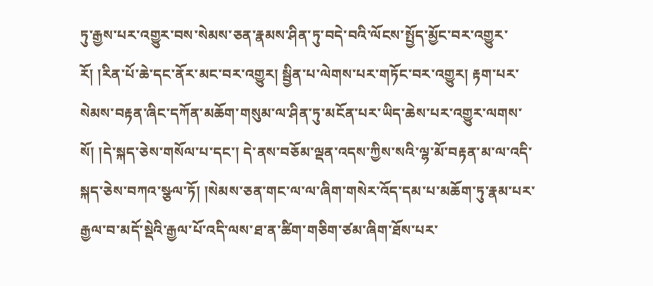ཏུ་རྒྱས་པར་འགྱུར་བས་སེམས་ཅན་རྣམས་ཤིན་ཏུ་བདེ་བའི་ལོངས་སྤྱོད་མྱོང་བར་འགྱུར་རོ། །རིན་པོ་ཆེ་དང་ནོར་མང་བར་འགྱུར། སྦྱིན་པ་ལེགས་པར་གཏོང་བར་འགྱུར། རྟག་པར་སེམས་བརྟན་ཞིང་དཀོན་མཆོག་གསུམ་ལ་ཤིན་ཏུ་མངོན་པར་ཡིད་ཆེས་པར་འགྱུར་ལགས་སོ། །དེ་སྐད་ཅེས་གསོལ་པ་དང་། དེ་ནས་བཅོམ་ལྡན་འདས་ཀྱིས་སའི་ལྷ་མོ་བརྟན་མ་ལ་འདི་སྐད་ཅེས་བཀའ་སྩལ་ཏོ། །སེམས་ཅན་གང་ལ་ལ་ཞིག་གསེར་འོད་དམ་པ་མཆོག་ཏུ་རྣམ་པར་རྒྱལ་བ་མདོ་སྡེའི་རྒྱལ་པོ་འདི་ལས་ཐ་ན་ཚིག་གཅིག་ཙམ་ཞིག་ཐོས་པར་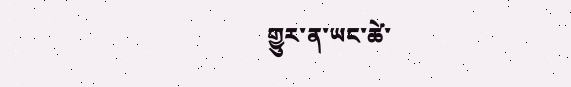གྱུར་ན་ཡང་ཚེ་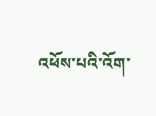འཕོས་པའི་འོག་